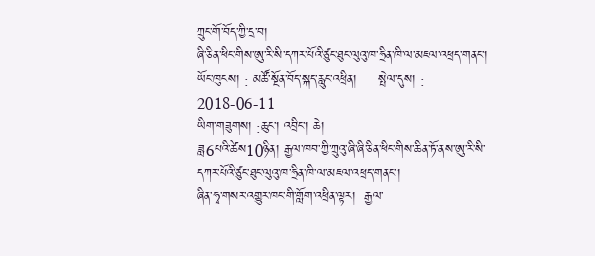ཀྲུང་གོ་བོད་ཀྱི་དྲ་བ།
ཞི་ཅིན་ཕིང་གིས་ཨུ་རི་སི་དཀར་པོའི་ཙུང་ཐུང་ལུའུ་ཁ་ཧྲིན་ཁི་ལ་མཇལ་འཕྲད་གནང་།
ཡོང་ཁུངས། : མཚོ་སྔོན་བོད་སྐད་རླུང་འཕྲིན།     སྤེལ་དུས། : 2018-06-11
ཡིག་གཟུགས། :ཆུང་། འབྲིང་། ཆེ།
ཟླ6པའི་ཚེས10ཉིན། རྒྱལ་ཁབ་ཀྱི་ཀྲུའུ་ཞི་ཞི་ཅིན་ཕིང་གིས་ཆིན་ཏོ་ནས་ཨུ་རི་སི་དཀར་པོའི་ཙུང་ཐུང་ལུའུ་ཁ་ཧྲིན་ཁི་ལ་མཇལ་འཕྲད་གནང་།
ཞིན་ཧྭ་གསར་འགྱུར་ཁང་གི་གློག་འཕྲིན་ལྟར།  རྒྱལ་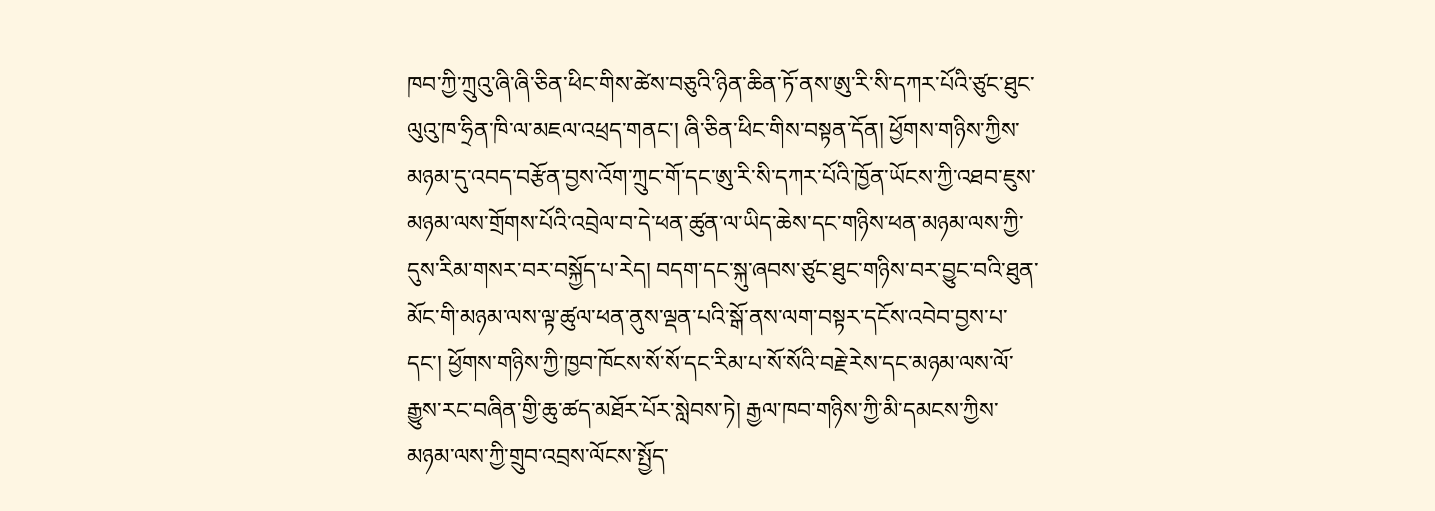ཁབ་ཀྱི་ཀྲུའུ་ཞི་ཞི་ཅིན་ཕིང་གིས་ཚེས་བཅུའི་ཉིན་ཆིན་ཏོ་ནས་ཨུ་རི་སི་དཀར་པོའི་ཙུང་ཐུང་ལུའུ་ཁ་ཧྲིན་ཁི་ལ་མཇལ་འཕྲད་གནང་། ཞི་ཅིན་ཕིང་གིས་བསྟན་དོན། ཕྱོགས་གཉིས་ཀྱིས་མཉམ་དུ་འབད་བརྩོན་བྱས་འོག་ཀྲུང་གོ་དང་ཨུ་རི་སི་དཀར་པོའི་ཁྱོན་ཡོངས་ཀྱི་འཐབ་ཇུས་མཉམ་ལས་གྲོགས་པོའི་འབྲེལ་བ་དེ་ཕན་ཚུན་ལ་ཡིད་ཆེས་དང་གཉིས་ཕན་མཉམ་ལས་ཀྱི་དུས་རིམ་གསར་བར་བསྐྱོད་པ་རེད། བདག་དང་སྐུ་ཞབས་ཙུང་ཐུང་གཉིས་བར་བྱུང་བའི་ཐུན་མོང་གི་མཉམ་ལས་ལྟ་ཚུལ་ཕན་ནུས་ལྡན་པའི་སྒོ་ནས་ལག་བསྟར་དངོས་འབེབ་བྱས་པ་དང་། ཕྱོགས་གཉིས་ཀྱི་ཁྱབ་ཁོངས་སོ་སོ་དང་རིམ་པ་སོ་སོའི་བརྗེ་རེས་དང་མཉམ་ལས་ལོ་རྒྱུས་རང་བཞིན་གྱི་ཆུ་ཚད་མཐོར་པོར་སླེབས་ཏེ། རྒྱལ་ཁབ་གཉིས་ཀྱི་མི་དམངས་ཀྱིས་མཉམ་ལས་ཀྱི་གྲུབ་འབྲས་ལོངས་སྤྱོད་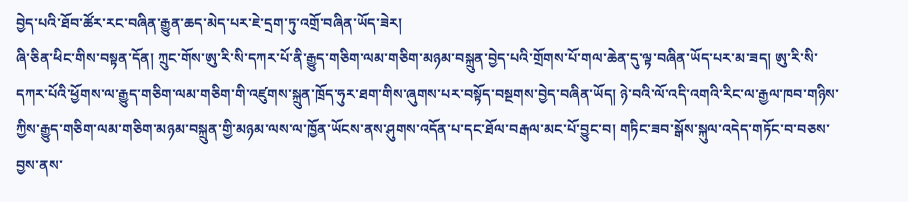བྱེད་པའི་ཐོབ་ཚོར་རང་བཞིན་རྒྱུན་ཆད་མེད་པར་ཇེ་དྲག་ཏུ་འགྲོ་བཞིན་ཡོད་ཟེར།
ཞི་ཅིན་ཕིང་གིས་བསྟན་དོན། ཀྲུང་གོས་ཨུ་རི་སི་དཀར་པོ་ནི་རྒྱུད་གཅིག་ལམ་གཅིག་མཉམ་བསྐྲུན་བྱེད་པའི་གྲོགས་པོ་གལ་ཆེན་དུ་ལྟ་བཞིན་ཡོད་པར་མ་ཟད། ཨུ་རི་སི་དཀར་པོའི་ཕྱོགས་ལ་རྒྱུད་གཅིག་ལམ་གཅིག་གི་འཛུགས་སྐྲུན་ཁྲོད་ཧུར་ཐག་གིས་ཞུགས་པར་བསྟོད་བསྔགས་བྱེད་བཞིན་ཡོད། ཉེ་བའི་ལོ་འདི་འགའི་རིང་ལ་རྒྱལ་ཁབ་གཉིས་ཀྱིས་རྒྱུད་གཅིག་ལམ་གཅིག་མཉམ་བསྐྲུན་གྱི་མཉམ་ལས་ལ་ཁྱོན་ཡོངས་ནས་ཤུགས་འདོན་པ་དང་ཐོལ་བརྒལ་མང་པོ་བྱུང་བ། གཏིང་ཟབ་སྒོས་སྐུལ་འདེད་གཏོང་བ་བཅས་བྱས་ནས་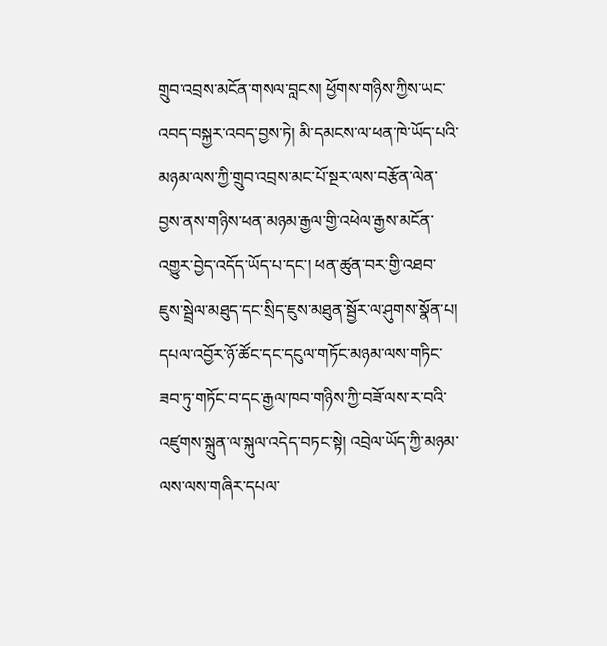གྲུབ་འབྲས་མངོན་གསལ་བླངས། ཕྱོགས་གཉིས་ཀྱིས་ཡང་འབད་བསྐྱར་འབད་བྱས་ཏེ། མི་དམངས་ལ་ཕན་ཁེ་ཡོད་པའི་མཉམ་ལས་ཀྱི་གྲུབ་འབྲས་མང་པོ་སྔར་ལས་བརྩོན་ལེན་བྱས་ནས་གཉིས་ཕན་མཉམ་རྒྱལ་གྱི་འཕེལ་རྒྱས་མངོན་འགྱུར་བྱེད་འདོད་ཡོད་པ་དང་། ཕན་ཚུན་བར་གྱི་འཐབ་ཇུས་སྦྲེལ་མཐུད་དང་སྲིད་ཇུས་མཐུན་སྦྱོར་ལ་ཤུགས་སྣོན་པ། དཔལ་འབྱོར་ཉོ་ཚོང་དང་དངུལ་གཏོང་མཉམ་ལས་གཏིང་ཟབ་ཏུ་གཏོང་བ་དང་རྒྱལ་ཁབ་གཉིས་ཀྱི་བཟོ་ལས་ར་བའི་འཛུགས་སྐྲུན་ལ་སྐུལ་འདེད་བཏང་སྟེ། འབྲེལ་ཡོད་ཀྱི་མཉམ་ལས་ལས་གཞིར་དཔལ་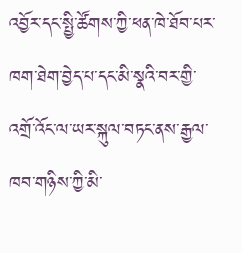འབྱོར་དང་སྤྱི་ཚོགས་ཀྱི་ཕན་ཁེ་ཐོབ་པར་ཁག་ཐེག་བྱེད་པ་དང་མི་སྣའི་བར་གྱི་འགྲོ་འོང་ལ་ཡར་སྐུལ་བཏང་ནས་རྒྱལ་ཁབ་གཉིས་ཀྱི་མི་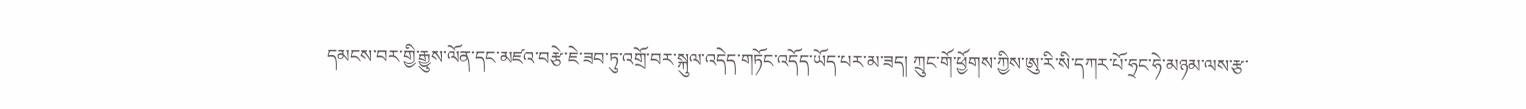དམངས་བར་གྱི་རྒྱུས་ལོན་དང་མཛའ་བརྩེ་ཇེ་ཟབ་ཏུ་འགྲོ་བར་སྐུལ་འདེད་གཏོང་འདོད་ཡོད་པར་མ་ཟད། ཀྲུང་གོ་ཕྱོགས་ཀྱིས་ཨུ་རི་སི་དཀར་པོ་ཧྲང་ཧེ་མཉམ་ལས་རྩ་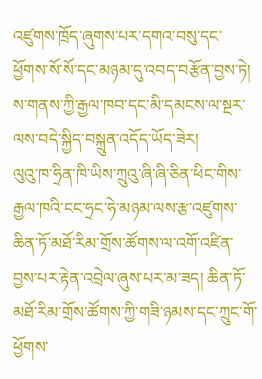འཛུགས་ཁྲོད་ཞུགས་པར་དགའ་བསུ་དང་ཕྱོགས་སོ་སོ་དང་མཉམ་དུ་འབད་བརྩོན་བྱས་ཏེ། ས་གནས་ཀྱི་རྒྱལ་ཁབ་དང་མི་དམངས་ལ་སྔར་ལས་བདེ་སྐྱིད་བསྐྲུན་འདོད་ཡོད་ཟེར།
ལུའུ་ཁ་ཧྲིན་ཁི་ཡིས་ཀྲུའུ་ཞི་ཞི་ཅིན་ཕིང་གིས་རྒྱལ་ཁའི་ངང་ཧྲང་ཧེ་མཉམ་ལས་རྩ་འཛུགས་ཆིན་ཏོ་མཐོ་རིམ་གྲོས་ཚོགས་ལ་འགོ་འཛིན་བྱས་པར་རྟེན་འབྲེལ་ཞུས་པར་མ་ཟད། ཆིན་ཏོ་མཐོ་རིམ་གྲོས་ཚོགས་ཀྱི་གཟི་ཉམས་དང་ཀྲུང་གོ་ཕྱོགས་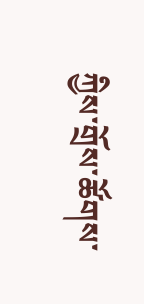ཀྱིས་གྲོས་ཚོགས་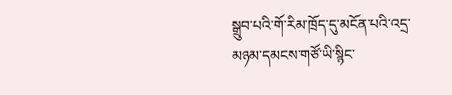སྒྲུབ་པའི་གོ་རིམ་ཁྲོད་དུ་མངོན་པའི་འདྲ་མཉམ་དམངས་གཙོ་ཡི་སྙིང་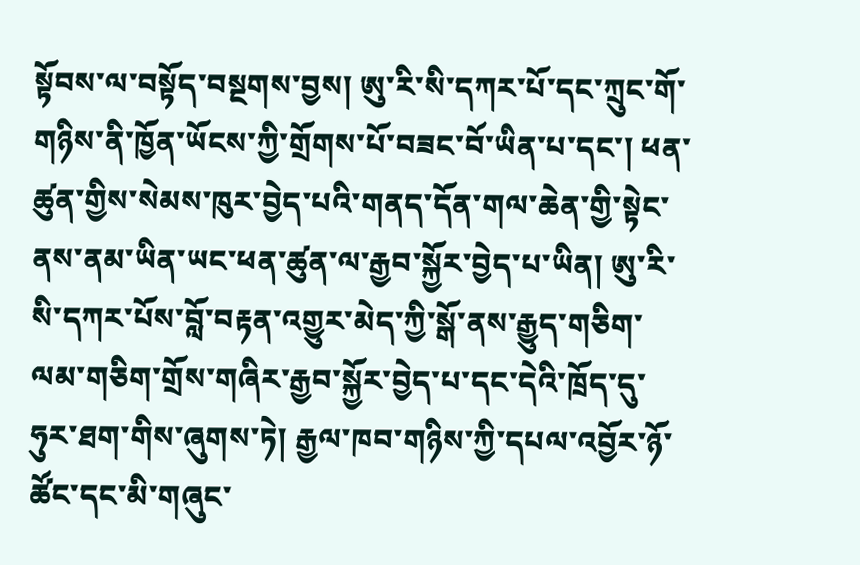སྟོབས་ལ་བསྟོད་བསྔགས་བྱས། ཨུ་རི་སི་དཀར་པོ་དང་ཀྲུང་གོ་གཉིས་ནི་ཁྱོན་ཡོངས་ཀྱི་གྲོགས་པོ་བཟང་བོ་ཡིན་པ་དང་། ཕན་ཚུན་གྱིས་སེམས་ཁུར་བྱེད་པའི་གནད་དོན་གལ་ཆེན་གྱི་སྟེང་ནས་ནམ་ཡིན་ཡང་ཕན་ཚུན་ལ་རྒྱབ་སྐྱོར་བྱེད་པ་ཡིན། ཨུ་རི་སི་དཀར་པོས་བློ་བརྟན་འགྱུར་མེད་ཀྱི་སྒོ་ནས་རྒྱུད་གཅིག་ལམ་གཅིག་གྲོས་གཞིར་རྒྱབ་སྐྱོར་བྱེད་པ་དང་དེའི་ཁྲོད་དུ་ཧུར་ཐག་གིས་ཞུགས་ཏེ། རྒྱལ་ཁབ་གཉིས་ཀྱི་དཔལ་འབྱོར་ཉོ་ཚོང་དང་མི་གཞུང་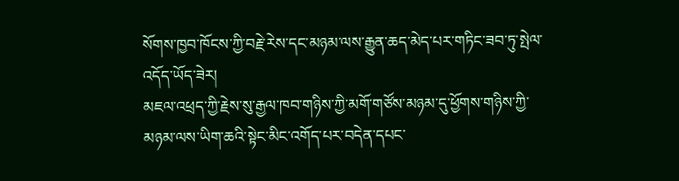སོགས་ཁྱབ་ཁོངས་ཀྱི་བརྗེ་རེས་དང་མཉམ་ལས་རྒྱུན་ཆད་མེད་པར་གཏིང་ཟབ་ཏུ་སྤེལ་འདོད་ཡོད་ཟེར།
མཇལ་འཕྲད་ཀྱི་རྗེས་སུ་རྒྱལ་ཁབ་གཉིས་ཀྱི་མགོ་གཙོས་མཉམ་དུ་ཕྱོགས་གཉིས་ཀྱི་མཉམ་ལས་ཡིག་ཆའི་སྟེང་མིང་འགོད་པར་བདེན་དཔང་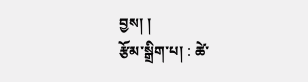བྱས། །
རྩོམ་སྒྲིག་པ། : ཚེ་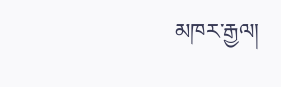མཁར་རྒྱལ།